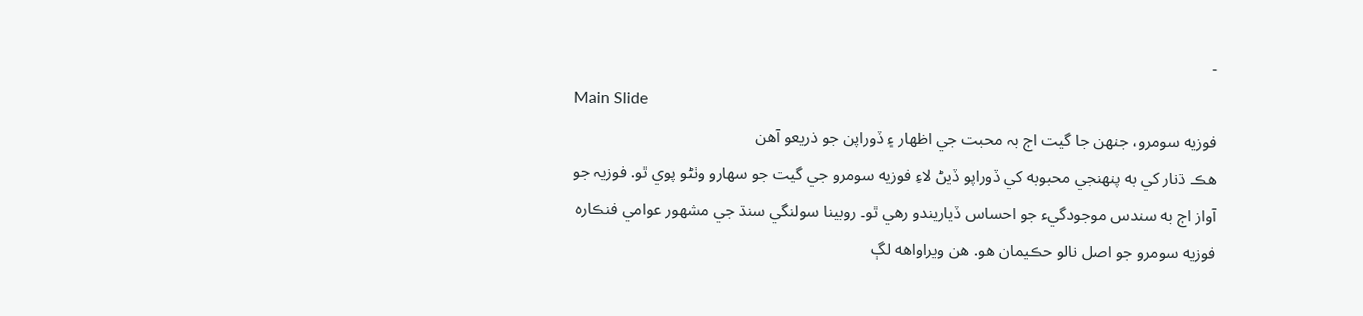-
Main Slide
فوزيه سومرو، جنھن جا گيت اڄ بہ محبت جي اظھار ۽ ڏوراپن جو ذريعو آھن
هڪ ڌنار کي به پنهنجي محبوبه کي ڏوراپو ڏيڻ لاءِ فوزيه سومرو جي گيت جو سهارو وٺڻو پوي ٿو. فوزيہ جو آواز اڄ به سندس موجودگيء جو احساس ڏياريندو رهي ٿو۔ روبينا سولنگي سنڌ جي مشهور عوامي فنڪاره فوزيه سومرو جو اصل نالو حڪيمان هو. هن ويراواهه لڳ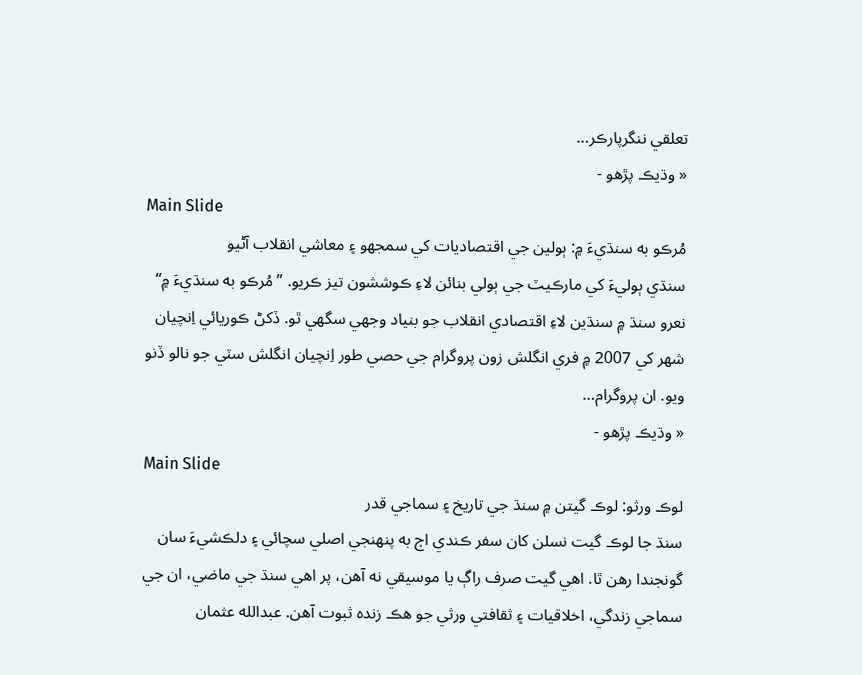تعلقي ننگرپارڪر…
« وڌيڪ پڙھو -
Main Slide
مُرڪو به سنڌيءَ ۾: ٻولين جي اقتصاديات کي سمجھو ۽ معاشي انقلاب آڻيو
سنڌي ٻوليءَ کي مارڪيٽ جي ٻولي بنائن لاءِ ڪوششون تيز ڪريو. ”مُرڪو به سنڌيءَ ۾“ نعرو سنڌ ۾ سنڌين لاءِ اقتصادي انقلاب جو بنياد وجھي سگھي ٿو. ڏکڻ ڪوريائي اِنچيان شھر کي 2007 ۾ فري انگلش زون پروگرام جي حصي طور اِنچيان انگلش سٽي جو نالو ڏنو ويو. ان پروگرام…
« وڌيڪ پڙھو -
Main Slide
لوڪ ورثو: لوڪ گيتن ۾ سنڌ جي تاريخ ۽ سماجي قدر
سنڌ جا لوڪ گيت نسلن کان سفر ڪندي اڄ به پنهنجي اصلي سچائي ۽ دلڪشيءَ سان گونجندا رهن ٿا. اهي گيت صرف راڳ يا موسيقي نه آهن، پر اهي سنڌ جي ماضي، ان جي سماجي زندگي، اخلاقيات ۽ ثقافتي ورثي جو هڪ زنده ثبوت آهن. عبدالله عثمان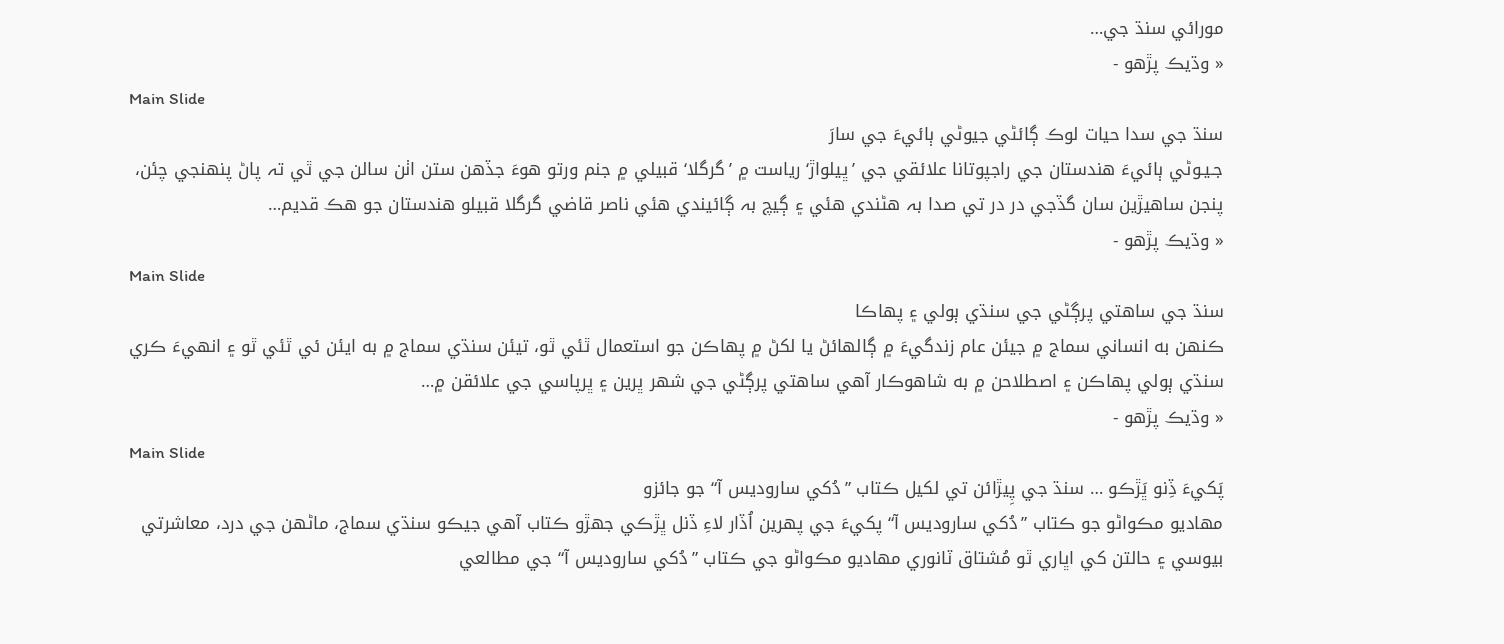مورائي سنڌ جي…
« وڌيڪ پڙھو -
Main Slide
سنڌ جي سدا حيات لوڪ ڳائڻي جيوڻي ٻائيءَ جي سارَ
جـيـوڻي ٻائيءَ هندستان جي راجپوتانا علائقي جي ’ڀيلواڙ‘ رياست ۾ ’گرگلا‘ قبيلي ۾ جنم ورتو هوءَ جڏهن ستن اٺن سالن جي ٿي تہ پاڻ پنهنجي چئن، پنجن ساهيڙين سان گڏجي در در تي صدا بہ هڻندي هئي ۽ ڳيچ بہ ڳائيندي هئي ناصر قاضي گرگلا قبيلو هندستان جو هڪ قديم…
« وڌيڪ پڙھو -
Main Slide
سنڌ جي ساھتي پرڳڻي جي سنڌي ٻولي ۽ پھاڪا
ڪنھن به انساني سماج ۾ جيئن عام زندگيءَ ۾ ڳالھائڻ يا لکڻ ۾ پھاڪن جو استعمال ٿئي ٿو، تيئن سنڌي سماج ۾ به ايئن ئي ٿئي ٿو ۽ انھيءَ ڪري سنڌي ٻولي پھاڪن ۽ اصطلاحن ۾ به شاھوڪار آھي ساھتي پرڳڻي جي شھر ڀرين ۽ ڀرپاسي جي علائقن ۾…
« وڌيڪ پڙھو -
Main Slide
پَکيءَ ڏِنو ڀَڙڪو … سنڌ جي پِيڙائن تي لکيل ڪتاب ”دُکي ساروديس آ“ جو جائزو
مهاديو مڪواڻو جو ڪتاب ”دُکي ساروديس آ“پکيءَ جي پھرين اُڏار لاءِ ڏنل ڀڙڪي جھڙو ڪتاب آھي جيڪو سنڌي سماج، ماڻھن جي درد، معاشرتي بيوسي ۽ حالتن کي اڀاري ٿو مُشتاق ٽانوري مهاديو مڪواڻو جي ڪتاب ”دُکي ساروديس آ“ جي مطالعي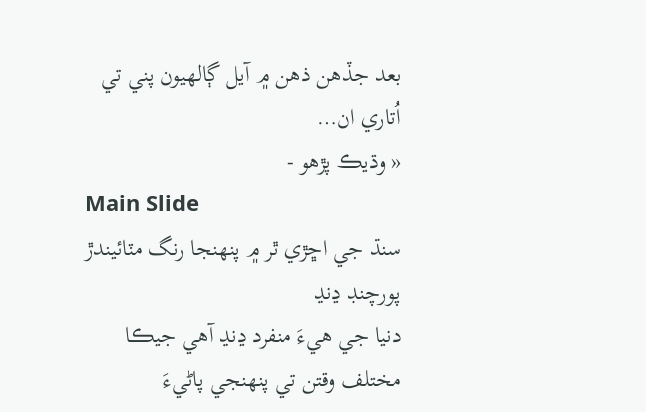بعد جڏهن ذهن ۾ آيل ڳالهيون پني تي اُتاري ان…
« وڌيڪ پڙھو -
Main Slide
سنڌ جي اڇڙي ٿر ۾ پنھنجا رنگ مٽائيندڙ پورچنڊ ڍنڍ
دنيا جي ھيءَ منفرد ڍنڍ آھي جيڪا مختلف وقتن تي پنهنجي پاڻيءَ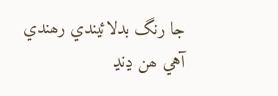جا رنگ بدلائيندي رھندي آهي ھن ڍنڍ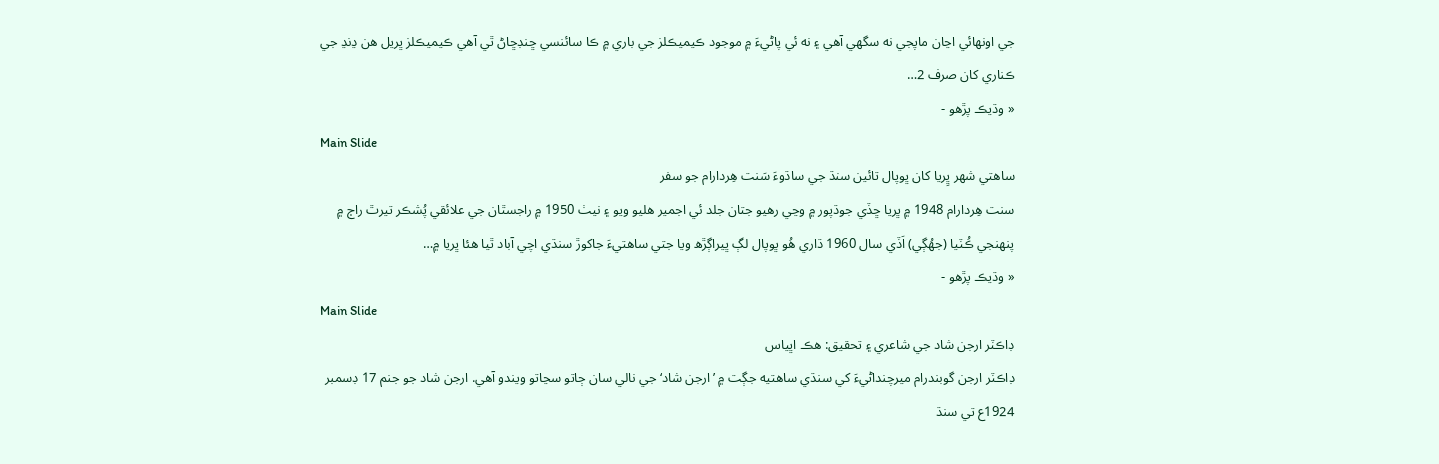جي اونھائي اڃان ماپجي نه سگھي آهي ۽ نه ئي پاڻيءَ ۾ موجود ڪيميڪلز جي باري ۾ ڪا سائنسي ڇنڊڇاڻ ٿي آهي ڪيميڪلز ڀريل ھن ڍنڍ جي ڪناري کان صرف 2…
« وڌيڪ پڙھو -
Main Slide
ساھتي شھر ڀِريا کان ڀوپال تائين سنڌ جي ساڌوءَ سَنت ھِردارام جو سفر
سنت ھِردارام 1948 ۾ ڀريا ڇڏي جوڌپور ۾ وڃي رھيو جتان جلد ئي اجمير ھليو ويو ۽ نيٺ 1950 ۾ راجسٿان جي علائقي پُشڪر تيرٿ راڄ ۾ پنھنجي ڪُٽيا (جھُڳي) اَڏي سال 1960 ڌاري ھُو ڀوپال لڳ ڀيراڳڙھ ويا جتي ساھتيءَ جاکوڙ سنڌي اچي آباد ٿيا ھئا ڀريا ۾…
« وڌيڪ پڙھو -
Main Slide
ڊاڪٽر ارجن شاد جي شاعري ۽ تحقيق: هڪ اڀياس
ڊاڪٽر ارجن گوبندرام ميرچنداڻيءَ کي سنڌي ساهتيه جڳت ۾ ’ارجن شاد‘ جي نالي سان ڄاتو سڃاتو ويندو آهي. ارجن شاد جو جنم 17 ڊسمبر 1924ع تي سنڌ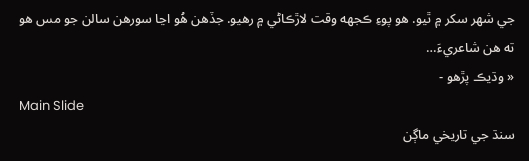جي شهر سکر ۾ ٿيو. هو پوءِ ڪجهه وقت لاڙڪاڻي ۾ رهيو. جڏهن هُو اڃا سورهن سالن جو مس هو ته هن شاعريءَ…
« وڌيڪ پڙھو -
Main Slide
سنڌ جي تاريخي ماڳن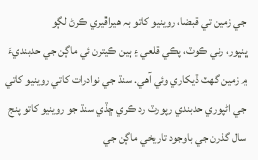جي زمين تي قبضا، روينيو کاتو بہ ھيراڦيري ڪرڻ لڳو
ڀنڀور، رني ڪوٽ، پڪي قلعي ۽ ٻين ڪيترن ئي ماڳن جي حدبنديءَ ۾ زمين گھٽ ڏيکاري وئي آھي. سنڌ جي نوادرات کاتي روينيو کاتي جي اڻپوري حدبندي رپورٽ رد ڪري ڇڏي سنڌ جو روينيو کاتو پنج سال گذرن جي باوجود تاريخي ماڳن جي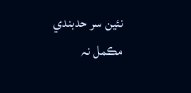نئين سر حدبندي مڪمل نہ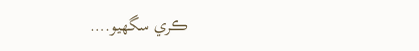ڪري سگھيو.…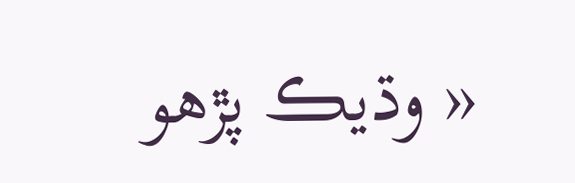« وڌيڪ پڙھو